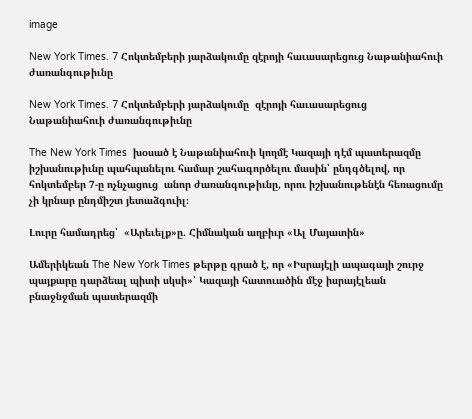image

New York Times. 7 Հոկտեմբերի յարձակումը զէրոյի հաւասարեցուց Նաթանիահուի ժառանգութիւնը

New York Times. 7 Հոկտեմբերի յարձակումը  զէրոյի հաւասարեցուց  Նաթանիահուի ժառանգութիւնը

The New York Times  խօսած է Նաթանիահուի կողմէ Կազայի դէմ պատերազմը իշխանութիւնը պահպանելու համար շահագործելու մասին՝ ընդգծելով, որ հոկտեմբեր 7-ը ոչնչացուց  անոր ժառանգութիւնը, որու իշխանութենէն հեռացումը չի կրնար ընդմիշտ յետաձգուիլ։

Լուրը համադրեց՝  «Արեւելք»ը. Հիմնական աղբիւր «Ալ Մայատին»

Ամերիկեան The New York Times թերթը գրած է, որ «Իսրայէլի ապագայի շուրջ պայքարը դարձեալ պիտի սկսի»՝ Կազայի հատուածին մէջ իսրայէլեան բնաջնջման պատերազմի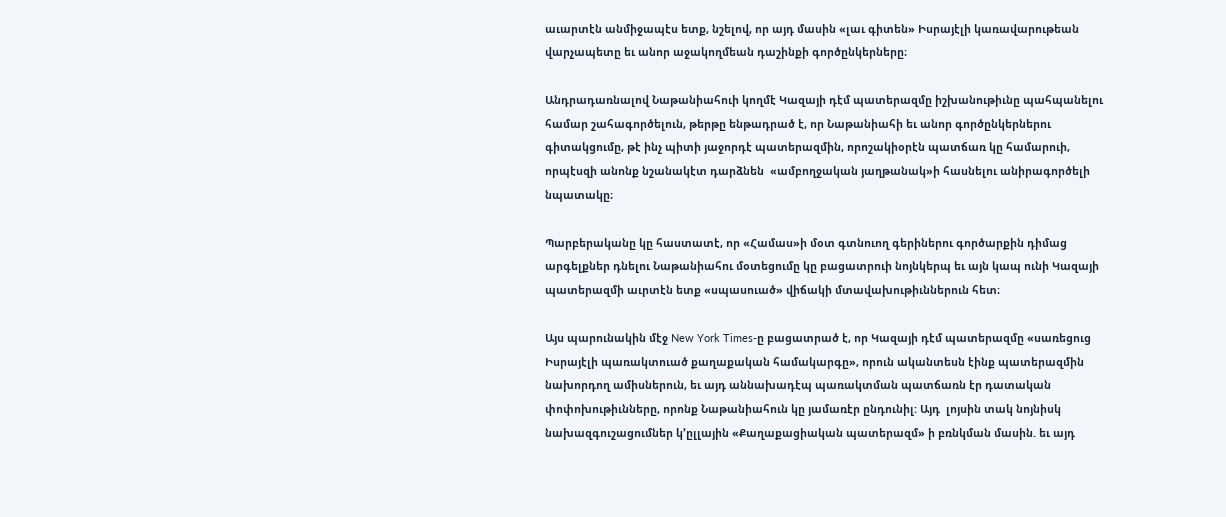աւարտէն անմիջապէս ետք, նշելով, որ այդ մասին «լաւ գիտեն» Իսրայէլի կառավարութեան վարչապետը եւ անոր աջակողմեան դաշինքի գործընկերները։

Անդրադառնալով Նաթանիահուի կողմէ Կազայի դէմ պատերազմը իշխանութիւնը պահպանելու համար շահագործելուն, թերթը ենթադրած է, որ Նաթանիահի եւ անոր գործընկերներու գիտակցումը, թէ ինչ պիտի յաջորդէ պատերազմին, որոշակիօրէն պատճառ կը համարուի, որպէսզի անոնք նշանակէտ դարձնեն  «ամբողջական յաղթանակ»ի հասնելու անիրագործելի նպատակը։

Պարբերականը կը հաստատէ, որ «Համաս»ի մօտ գտնուող գերիներու գործարքին դիմաց արգելքներ դնելու Նաթանիահու մօտեցումը կը բացատրուի նոյնկերպ եւ այն կապ ունի Կազայի պատերազմի աւրտէն ետք «սպասուած» վիճակի մտավախութիւններուն հետ։

Այս պարունակին մէջ New York Times-ը բացատրած է, որ Կազայի դէմ պատերազմը «սառեցուց Իսրայէլի պառակտուած քաղաքական համակարգը», որուն ականտեսն էինք պատերազմին նախորդող ամիսներուն, եւ այդ աննախադէպ պառակտման պատճառն էր դատական փոփոխութիւնները, որոնք Նաթանիահուն կը յամառէր ընդունիլ: Այդ  լոյսին տակ նոյնիսկ նախազգուշացումներ կ՚ըլլային «Քաղաքացիական պատերազմ» ի բռնկման մասին. եւ այդ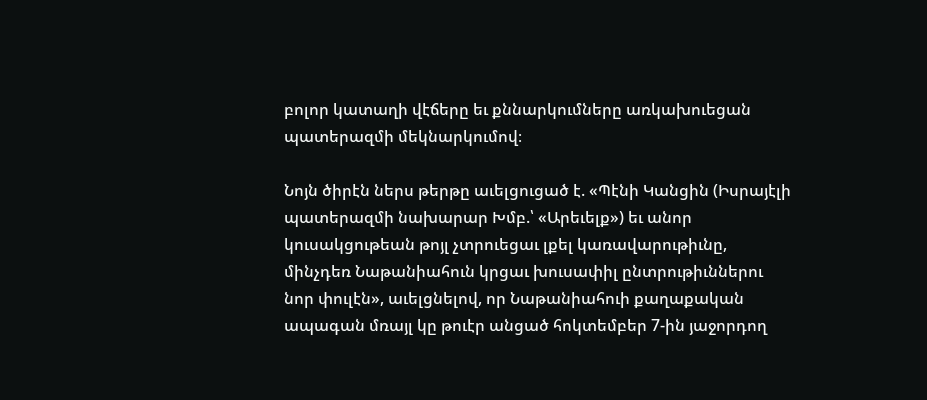բոլոր կատաղի վէճերը եւ քննարկումները առկախուեցան պատերազմի մեկնարկումով։

Նոյն ծիրէն ներս թերթը աւելցուցած է. «Պէնի Կանցին (Իսրայէլի  պատերազմի նախարար Խմբ.՝ «Արեւելք») եւ անոր կուսակցութեան թոյլ չտրուեցաւ լքել կառավարութիւնը, մինչդեռ Նաթանիահուն կրցաւ խուսափիլ ընտրութիւններու նոր փուլէն», աւելցնելով, որ Նաթանիահուի քաղաքական ապագան մռայլ կը թուէր անցած հոկտեմբեր 7-ին յաջորդող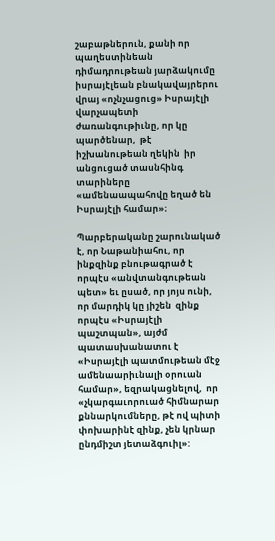շաբաթներուն, քանի որ պաղեստինեան դիմադրութեան յարձակումը իսրայէլեան բնակավայրերու վրայ «ոչնչացուց» Իսրայէլի վարչապետի ժառանգութիւնը, որ կը պարծենար,  թէ  իշխանութեան ղեկին  իր անցուցած տասնհինգ տարիները «ամենաապահովը եղած են Իսրայէլի համար»։

Պարբերականը շարունակած է, որ Նաթանիահու, որ ինքզինք բնութագրած է որպէս «անվտանգութեան պետ» եւ ըսած, որ յոյս ունի, որ մարդիկ կը յիշեն  զինք որպէս «Իսրայէլի պաշտպան», այժմ պատասխանատու է «Իսրայէլի պատմութեան մէջ ամենաարիւնալի օրուան համար», եզրակացնելով,  որ «չկարգաւորուած հիմնարար քննարկումները, թէ ով պիտի փոխարինէ զինք, չեն կրնար ընդմիշտ յետաձգուիլ»: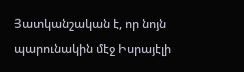Յատկանշական է, որ նոյն պարունակին մէջ Իսրայէլի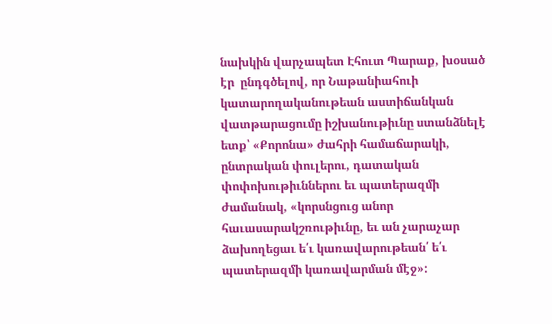նախկին վարչապետ Էհուտ Պարաք, խօսած էր  ընդգծելով, որ Նաթանիահուի կատարողականութեան աստիճանկան վատթարացումը իշխանութիւնը ստանձնելէ ետք՝ «Քորոնա» ժահրի համաճարակի, ընտրական փուլերու, դատական փոփոխութիւններու եւ պատերազմի ժամանակ, «կորսնցուց անոր հաւասարակշռութիւնը, եւ ան չարաչար ձախողեցաւ ե՛ւ կառավարութեան՛ ե՛ւ պատերազմի կառավարման մէջ»: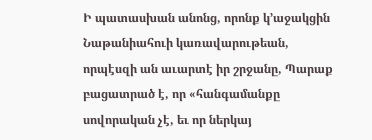Ի պատասխան անոնց, որոնք կ՚աջակցին Նաթանիահուի կառավարութեան, որպէսզի ան աւարտէ իր շրջանը, Պարաք բացատրած է, որ «հանգամանքը սովորական չէ, եւ որ ներկայ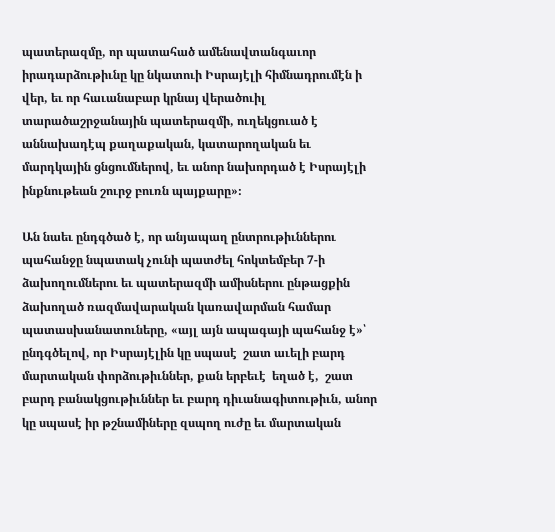պատերազմը, որ պատահած ամենավտանգաւոր իրադարձութիւնը կը նկատուի Իսրայէլի հիմնադրումէն ի վեր, եւ որ հաւանաբար կրնայ վերածուիլ տարածաշրջանային պատերազմի, ուղեկցուած է աննախադէպ քաղաքական, կատարողական եւ մարդկային ցնցումներով, եւ անոր նախորդած է Իսրայէլի ինքնութեան շուրջ բուռն պայքարը»։

Ան նաեւ ընդգծած է, որ անյապաղ ընտրութիւններու պահանջը նպատակ չունի պատժել հոկտեմբեր 7-ի ձախողումներու եւ պատերազմի ամիսներու ընթացքին ձախողած ռազմավարական կառավարման համար պատասխանատուները, «այլ այն ապագայի պահանջ է»՝ ընդգծելով, որ Իսրայէլին կը սպասէ  շատ աւելի բարդ մարտական փորձութիւններ, քան երբեւէ  եղած է,  շատ բարդ բանակցութիւններ եւ բարդ դիւանագիտութիւն, անոր կը սպասէ իր թշնամիները զսպող ուժը եւ մարտական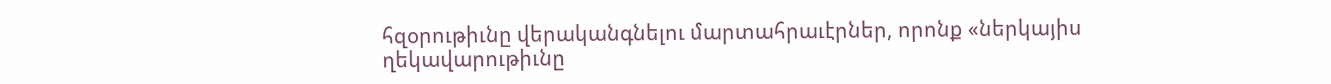հզօրութիւնը վերականգնելու մարտահրաւէրներ, որոնք «ներկայիս ղեկավարութիւնը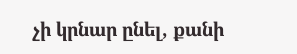չի կրնար ընել, քանի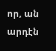որ, ան արդէն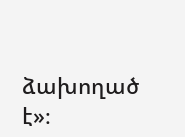ձախողած է»։